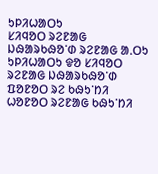ᱩᱞᱤᱦᱟᱛᱩ
ᱥᱤᱧᱚᱛ ᱨᱮᱱᱟᱜ ᱡᱷᱟᱨᱠᱷᱚᱸᱰ ᱨᱮᱱᱟᱜ ᱟᱹᱛᱩ
ᱩᱞᱤᱦᱟᱛᱩ ᱫᱚ ᱥᱤᱧᱚᱛ ᱨᱮᱱᱟᱜ ᱡᱷᱟᱨᱠᱷᱚᱸᱰ ᱯᱚᱱᱚᱛ ᱨᱮ ᱠᱷᱩᱸᱴᱤ ᱦᱚᱱᱚᱛ ᱨᱮᱱᱟᱜ ᱠᱷᱩᱸᱴᱤ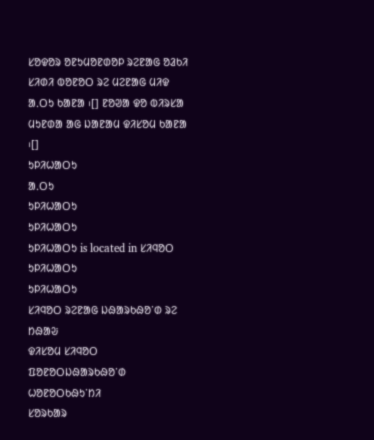ᱥᱚᱫᱚᱨ ᱚᱱᱩᱢᱚᱱᱰᱚᱞ ᱨᱮᱱᱟᱜ ᱚᱲᱠᱤ ᱥᱤᱰᱤ ᱵᱚᱱᱚᱛ ᱨᱮ ᱢᱮᱱᱟᱜ ᱢᱤᱫ ᱟᱹᱛᱩ ᱠᱟᱱᱟ ᱾[] ᱱᱚᱣᱟ ᱫᱚ ᱵᱤᱨᱥᱟ ᱢᱩᱱᱰᱟ ᱟᱜ ᱡᱟᱱᱟᱢ ᱫᱤᱥᱚᱢ ᱠᱟᱱᱟ ᱾[]
ᱩᱞᱤᱦᱟᱛᱩ
ᱟᱹᱛᱩ
ᱩᱞᱤᱦᱟᱛᱩ
ᱩᱞᱤᱦᱟᱛᱩ
ᱩᱞᱤᱦᱟᱛᱩ is located in ᱥᱤᱧᱚᱛ
ᱩᱞᱤᱦᱟᱛᱩ
ᱩᱞᱤᱦᱟᱛᱩ
ᱥᱤᱧᱚᱛ ᱨᱮᱱᱟᱜ ᱡᱷᱟᱨᱠᱷᱚᱸᱰ ᱨᱮ ᱴᱷᱟᱶ
ᱫᱤᱥᱚᱢ ᱥᱤᱧᱚᱛ
ᱯᱚᱱᱚᱛᱡᱷᱟᱨᱠᱷᱚᱸᱰ
ᱦᱚᱱᱚᱛᱠᱷᱩᱸᱴᱤ
ᱥᱚᱨᱠᱟᱨ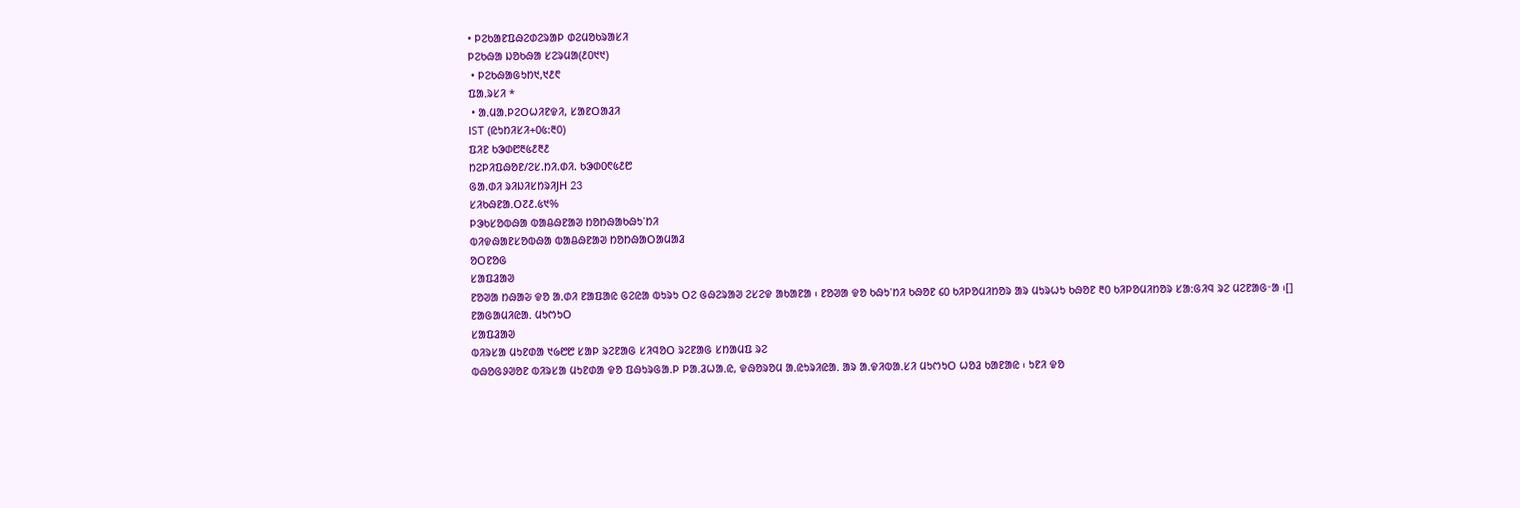• ᱞᱮᱠᱟᱱᱯᱷᱮᱰᱮᱨᱟᱞ ᱰᱮᱢᱚᱠᱨᱟᱥᱤ
ᱞᱮᱠᱷᱟ ᱡᱚᱠᱷᱟ ᱥᱮᱨᱢᱟ(᱒᱐᱑᱑)
 • ᱞᱮᱠᱷᱟᱜᱩᱴ᱑,᱑᱒᱖
ᱯᱟᱹᱨᱥᱤ *
 • ᱟᱹᱢᱟᱹᱞᱮᱛᱦᱤᱱᱫᱤ, ᱥᱟᱱᱛᱟᱲᱤ
IST (ᱭᱩᱴᱤᱥᱤ+᱐᱕:᱓᱐)
ᱯᱤᱱ ᱠᱳᱰ᱘᱓᱕᱒᱓᱒
ᱴᱮᱞᱤᱯᱷᱚᱱ/ᱮᱥ.ᱴᱤ.ᱰᱤ. ᱠᱳᱰ᱐᱖᱕᱒᱘
ᱜᱟᱹᱰᱤ ᱨᱤᱡᱤᱥᱴᱨᱤJH 23
ᱥᱤᱠᱷᱱᱟᱹᱛ᱗᱒.᱕᱑%
ᱞᱳᱠᱥᱚᱵᱷᱟ ᱵᱟᱪᱷᱱᱟᱣ ᱴᱚᱴᱷᱟᱠᱷᱩᱸᱴᱤ
ᱵᱤᱫᱷᱟᱱᱥᱚᱵᱷᱟ ᱵᱟᱪᱷᱱᱟᱣ ᱴᱚᱴᱷᱟᱛᱟᱢᱟᱲ
ᱚᱛᱱᱚᱜ
ᱥᱟᱯᱲᱟᱣ
ᱱᱚᱣᱟ ᱴᱷᱟᱶ ᱫᱚ ᱟᱹᱰᱤ ᱱᱟᱯᱟᱭ ᱜᱮᱭᱟ ᱵᱩᱨᱩ ᱛᱮ ᱜᱷᱮᱨᱟᱣ ᱮᱥᱮᱫ ᱟᱠᱟᱱᱟ ᱾ ᱱᱚᱣᱟ ᱫᱚ ᱠᱷᱩᱸᱴᱤ ᱠᱷᱚᱱ ᱔᱐ ᱠᱤᱞᱚᱢᱤᱴᱚᱨ ᱟᱨ ᱢᱩᱨᱦᱩ ᱠᱷᱚᱱ ᱓᱐ ᱠᱤᱞᱚᱢᱤᱴᱚᱨ ᱥᱟᱺᱜᱤᱧ ᱨᱮ ᱢᱮᱱᱟᱜᱼᱟ ᱾[]
ᱱᱟᱜᱟᱢᱤᱭᱟᱹ ᱢᱩᱬᱩᱛ
ᱥᱟᱯᱲᱟᱣ
ᱵᱤᱨᱥᱟ ᱢᱩᱱᱰᱟ ᱑᱙᱘᱘ ᱥᱟᱞ ᱨᱮᱱᱟᱜ ᱥᱤᱧᱚᱛ ᱨᱮᱱᱟᱜ ᱥᱴᱟᱢᱯ ᱨᱮ
ᱵᱷᱚᱜᱽᱣᱚᱱ ᱵᱤᱨᱥᱟ ᱢᱩᱱᱰᱟ ᱫᱚ ᱯᱷᱩᱨᱜᱟᱹᱞ ᱞᱟᱹᱲᱦᱟᱹᱭ, ᱫᱷᱚᱨᱚᱢ ᱟᱹᱭᱩᱨᱤᱭᱟᱹ ᱟᱨ ᱟᱹᱫᱤᱵᱟᱹᱥᱤ ᱢᱩᱬᱩᱛ ᱦᱚᱲ ᱠᱟᱱᱟᱭ ᱾ ᱩᱱᱤ ᱫᱚ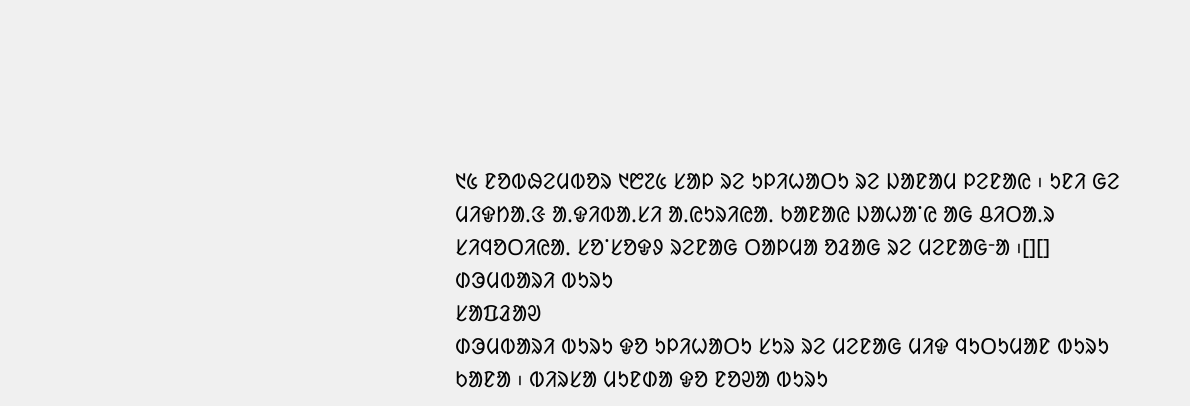᱑᱕ ᱱᱚᱵᱷᱮᱢᱵᱚᱨ ᱑᱘᱗᱕ ᱥᱟᱞ ᱨᱮ ᱩᱞᱤᱦᱟᱛᱩ ᱨᱮ ᱡᱟᱱᱟᱢ ᱞᱮᱱᱟᱭ ᱾ ᱩᱱᱤ ᱜᱮ ᱢᱤᱫᱴᱟᱹᱝ ᱟᱹᱫᱤᱵᱟᱹᱥᱤ ᱟᱹᱭᱩᱨᱤᱭᱟᱹ ᱠᱟᱱᱟᱭ ᱡᱟᱦᱟᱸᱭ ᱟᱜ ᱪᱤᱛᱟᱹᱨ ᱥᱤᱧᱚᱛᱤᱭᱟᱹ ᱥᱚᱸᱥᱚᱫᱽ ᱨᱮᱱᱟᱜ ᱛᱟᱞᱢᱟ ᱚᱲᱟᱜ ᱨᱮ ᱢᱮᱱᱟᱜᱼᱟ ᱾[][]
ᱰᱳᱢᱵᱟᱨᱤ ᱵᱩᱨᱩ
ᱥᱟᱯᱲᱟᱣ
ᱰᱳᱢᱵᱟᱨᱤ ᱵᱩᱨᱩ ᱫᱚ ᱩᱞᱤᱦᱟᱛᱩ ᱥᱩᱨ ᱨᱮ ᱢᱮᱱᱟᱜ ᱢᱤᱫ ᱧᱩᱛᱩᱢᱟᱱ ᱵᱩᱨᱩ ᱠᱟᱱᱟ ᱾ ᱵᱤᱨᱥᱟ ᱢᱩᱱᱰᱟ ᱫᱚ ᱱᱚᱣᱟ ᱵᱩᱨᱩ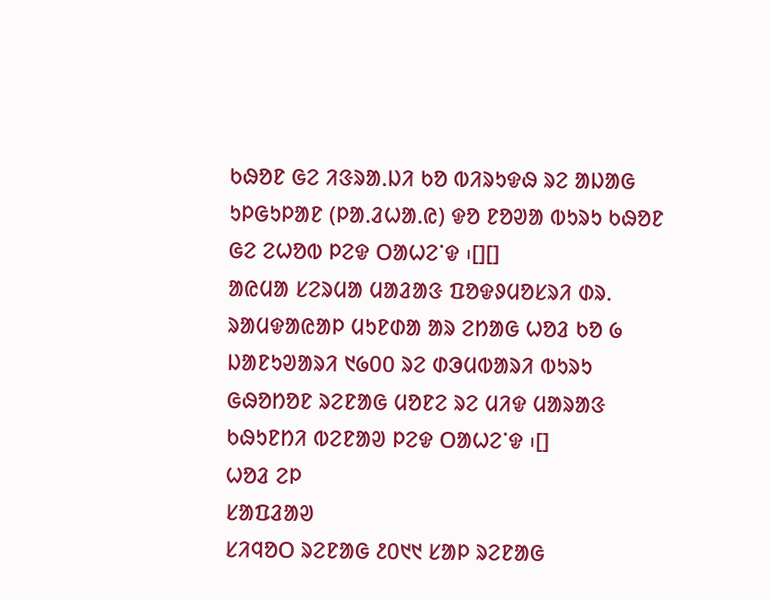ᱠᱷᱚᱱ ᱜᱮ ᱤᱝᱨᱟᱹᱡᱤ ᱠᱚ ᱵᱤᱨᱩᱫᱷ ᱨᱮ ᱟᱡᱟᱜ ᱩᱞᱜᱩᱞᱟᱱ (ᱞᱟᱹᱲᱦᱟᱹᱭ) ᱫᱚ ᱱᱚᱣᱟ ᱵᱩᱨᱩ ᱠᱷᱚᱱ ᱜᱮ ᱮᱦᱚᱵ ᱞᱮᱫ ᱛᱟᱦᱮᱸᱫ ᱾[][]
ᱟᱭᱢᱟ ᱥᱮᱨᱢᱟ ᱢᱟᱲᱟᱝ ᱯᱚᱫᱽᱢᱚᱥᱨᱤ ᱰᱨ. ᱨᱟᱢᱫᱟᱭᱟᱞ ᱢᱩᱱᱰᱟ ᱟᱨ ᱮᱴᱟᱜ ᱦᱚᱲ ᱠᱚ ᱙ ᱡᱟᱱᱩᱣᱟᱨᱤ ᱑᱙᱐᱐ ᱨᱮ ᱰᱳᱢᱵᱟᱨᱤ ᱵᱩᱨᱩ ᱜᱷᱚᱴᱚᱱ ᱨᱮᱱᱟᱜ ᱢᱚᱱᱮ ᱨᱮ ᱢᱤᱫ ᱢᱟᱨᱟᱝ ᱠᱷᱩᱱᱴᱤ ᱵᱮᱱᱟᱣ ᱞᱮᱫ ᱛᱟᱦᱮᱸᱫ ᱾[]
ᱦᱚᱲ ᱮᱞ
ᱥᱟᱯᱲᱟᱣ
ᱥᱤᱧᱚᱛ ᱨᱮᱱᱟᱜ ᱒᱐᱑᱑ ᱥᱟᱞ ᱨᱮᱱᱟᱜ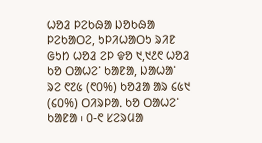ᱦᱚᱲ ᱞᱮᱠᱷᱟ ᱡᱚᱠᱷᱟ ᱞᱮᱠᱟᱛᱮ, ᱩᱞᱤᱦᱟᱛᱩ ᱨᱤᱱ ᱜᱩᱴ ᱦᱚᱲ ᱮᱞ ᱫᱚ ᱑,᱑᱒᱖ ᱦᱚᱲ ᱠᱚ ᱛᱟᱦᱮᱸ ᱠᱟᱱᱟ, ᱡᱟᱦᱟᱸ ᱨᱮ ᱖᱗᱕ (᱖᱐%) ᱠᱚᱲᱟ ᱟᱨ ᱔᱕᱑ (᱔᱐%) ᱛᱤᱨᱞᱟᱹ ᱠᱚ ᱛᱟᱦᱮᱸ ᱠᱟᱱᱟ ᱾ ᱐-᱖ ᱥᱮᱨᱢᱟ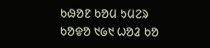ᱠᱷᱚᱱ ᱠᱚᱢ ᱩᱢᱮᱨ ᱠᱚᱫᱚ ᱑᱙᱑ ᱦᱚᱲ ᱠᱚ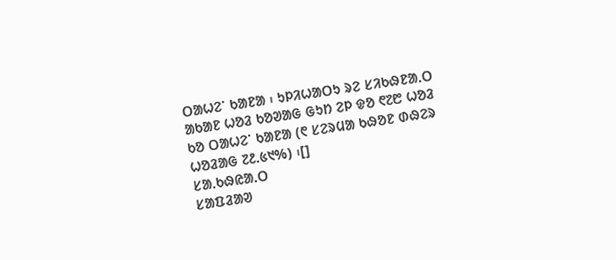ᱛᱟᱦᱮᱸ ᱠᱟᱱᱟ ᱾ ᱩᱞᱤᱦᱟᱛᱩ ᱨᱮ ᱥᱤᱠᱷᱱᱟᱹᱛ ᱟᱠᱟᱱ ᱦᱚᱲ ᱠᱚᱣᱟᱜ ᱜᱩᱴ ᱮᱞ ᱫᱚ ᱖᱗᱘ ᱦᱚᱲ ᱠᱚ ᱛᱟᱦᱮᱸ ᱠᱟᱱᱟ (᱖ ᱥᱮᱨᱢᱟ ᱠᱷᱚᱱ ᱰᱷᱮᱨ ᱦᱚᱲᱟᱜ ᱗᱒.᱕᱑%) ᱾[]
ᱥᱟᱹᱠᱷᱭᱟᱹᱛ
ᱥᱟᱯᱲᱟᱣ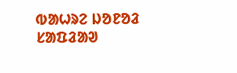ᱵᱟᱦᱨᱮ ᱡᱚᱱᱚᱲ
ᱥᱟᱯᱲᱟᱣ